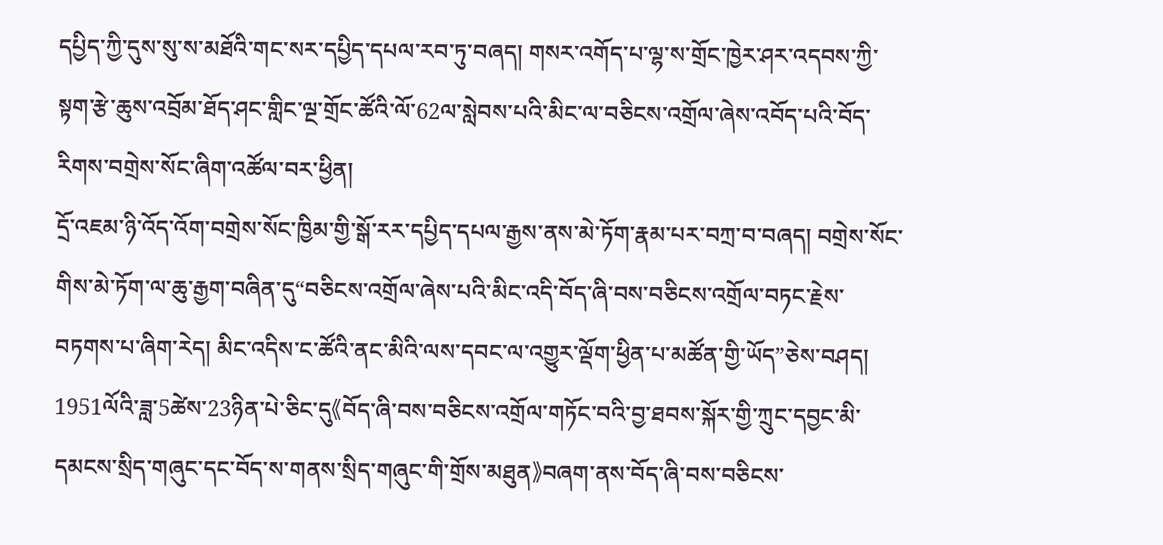དཔྱིད་ཀྱི་དུས་སུ་ས་མཐོའི་གང་སར་དཔྱིད་དཔལ་རབ་ཏུ་བཞད། གསར་འགོད་པ་ལྷ་ས་གྲོང་ཁྱེར་ཤར་འདབས་ཀྱི་སྟག་རྩེ་ཆུས་འབྲོམ་ཐོད་ཤང་གླིང་ལྔ་གྲོང་ཚོའི་ལོ་62ལ་སླེབས་པའི་མིང་ལ་བཅིངས་འགྲོལ་ཞེས་འབོད་པའི་བོད་རིགས་བགྲེས་སོང་ཞིག་འཚོལ་བར་ཕྱིན།
དྲོ་འཇམ་ཉི་འོད་འོག་བགྲེས་སོང་ཁྱིམ་གྱི་སྒོ་རར་དཔྱིད་དཔལ་རྒྱས་ནས་མེ་ཏོག་རྣམ་པར་བཀྲ་བ་བཞད། བགྲེས་སོང་གིས་མེ་ཏོག་ལ་ཆུ་རྒྱག་བཞིན་དུ“བཅིངས་འགྲོལ་ཞེས་པའི་མིང་འདི་བོད་ཞི་བས་བཅིངས་འགྲོལ་བཏང་རྗེས་བཏགས་པ་ཞིག་རེད། མིང་འདིས་ང་ཚོའི་ནང་མིའི་ལས་དབང་ལ་འགྱུར་ལྡོག་ཕྱིན་པ་མཚོན་གྱི་ཡོད”ཅེས་བཤད།
1951ལོའི་ཟླ་5ཚེས་23ཉིན་པེ་ཅིང་དུ《བོད་ཞི་བས་བཅིངས་འགྲོལ་གཏོང་བའི་བྱ་ཐབས་སྐོར་གྱི་ཀྲུང་དབྱང་མི་དམངས་སྲིད་གཞུང་དང་བོད་ས་གནས་སྲིད་གཞུང་གི་གྲོས་མཐུན》བཞག་ནས་བོད་ཞི་བས་བཅིངས་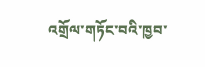འགྲོལ་གཏོང་བའི་ཁྱབ་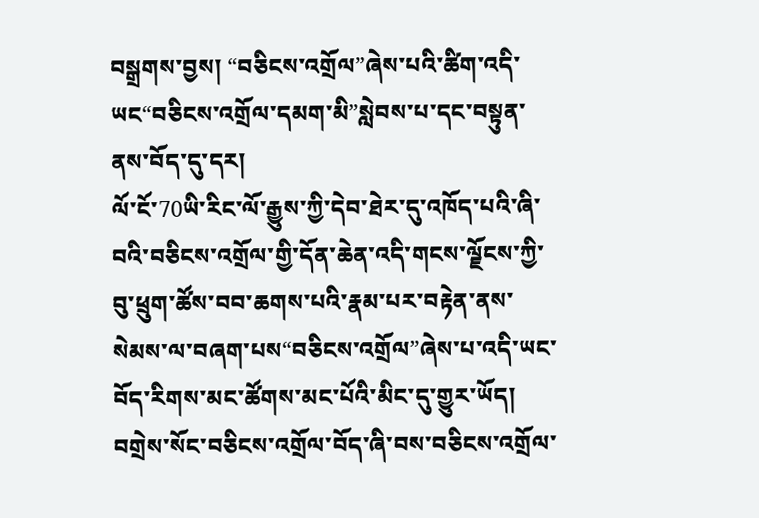བསྒྲགས་བྱས། “བཅིངས་འགྲོལ”ཞེས་པའི་ཚིག་འདི་ཡང“བཅིངས་འགྲོལ་དམག་མི”སླེབས་པ་དང་བསྟུན་ནས་བོད་དུ་དར།
ལོ་ངོ་70ཡི་རིང་ལོ་རྒྱུས་ཀྱི་དེབ་ཐེར་དུ་འཁོད་པའི་ཞི་བའི་བཅིངས་འགྲོལ་གྱི་དོན་ཆེན་འདི་གངས་ལྗོངས་ཀྱི་བུ་ཕྲུག་ཚོས་བབ་ཆགས་པའི་རྣམ་པར་བརྟེན་ནས་སེམས་ལ་བཞག་པས“བཅིངས་འགྲོལ”ཞེས་པ་འདི་ཡང་བོད་རིགས་མང་ཚོགས་མང་པོའི་མིང་དུ་གྱུར་ཡོད།
བགྲེས་སོང་བཅིངས་འགྲོལ་བོད་ཞི་བས་བཅིངས་འགྲོལ་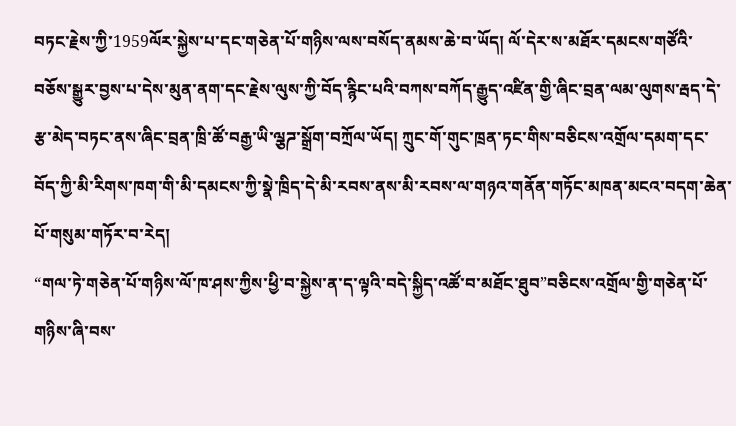བཏང་རྗེས་ཀྱི་1959ལོར་སྐྱེས་པ་དང་གཅེན་པོ་གཉིས་ལས་བསོད་ནམས་ཆེ་བ་ཡོད། ལོ་དེར་ས་མཐོར་དམངས་གཙོའི་བཅོས་སྒྱུར་བྱས་པ་དེས་མུན་ནག་དང་རྗེས་ལུས་ཀྱི་བོད་རྙིང་པའི་བཀས་བཀོད་རྒྱུད་འཛིན་གྱི་ཞིང་བྲན་ལམ་ལུགས་རྦད་དེ་རྩ་མེད་བཏང་ནས་ཞིང་བྲན་ཁྲི་ཚོ་བརྒྱ་ཡི་ལྕཌ་སྒྲོག་བཀྲོལ་ཡོད། ཀྲུང་གོ་གུང་ཁྲན་ཏང་གིས་བཅིངས་འགྲོལ་དམག་དང་བོད་ཀྱི་མི་རིགས་ཁག་གི་མི་དམངས་ཀྱི་སྣེ་ཁྲིད་དེ་མི་རབས་ནས་མི་རབས་ལ་གཉའ་གནོན་གཏོང་མཁན་མངའ་བདག་ཆེན་པོ་གསུམ་གཏོར་བ་རེད།
“གལ་ཏེ་གཅེན་པོ་གཉིས་ལོ་ཁ་ཤས་ཀྱིས་ཕྱི་བ་སྐྱེས་ན་ད་ལྟའི་བདེ་སྐྱིད་འཚོ་བ་མཐོང་ཐུབ”བཅིངས་འགྲོལ་གྱི་གཅེན་པོ་གཉིས་ཞི་བས་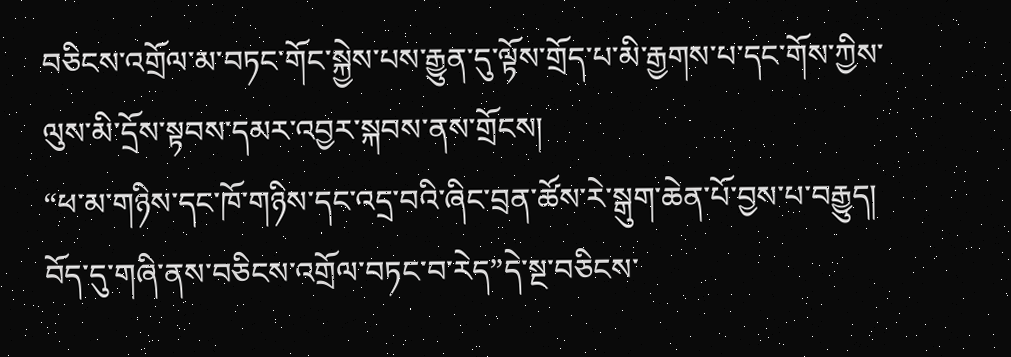བཅིངས་འགྲོལ་མ་བཏང་གོང་སྐྱེས་པས་རྒྱུན་དུ་ལྟོས་གྲོད་པ་མི་རྒྱགས་པ་དང་གོས་ཀྱིས་ལུས་མི་དྲོས་སྟབས་དམར་འབྱར་སྐབས་ནས་གྲོངས།
“ཕ་མ་གཉིས་དང་ཁོ་གཉིས་དང་འདྲ་བའི་ཞིང་བྲན་ཚོས་རེ་སྒུག་ཆེན་པོ་བྱས་པ་བརྒྱུད། བོད་དུ་གཞི་ནས་བཅིངས་འགྲོལ་བཏང་བ་རེད”དེ་སྔ་བཅིངས་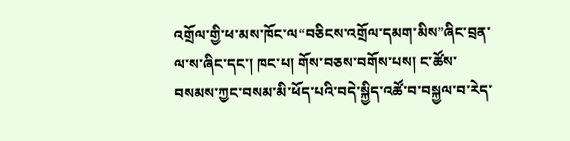འགྲོལ་གྱི་ཕ་མས་ཁོང་ལ“བཅིངས་འགྲོལ་དམག་མིས”ཞིང་བྲན་ལ་ས་ཞིང་དང་། ཁང་པ། གོས་བཅས་བགོས་པས། ང་ཚོས་བསམས་ཀྱང་བསམ་མི་ཕོད་པའི་བདེ་སྐྱིད་འཚོ་བ་བསྐྱལ་བ་རེད་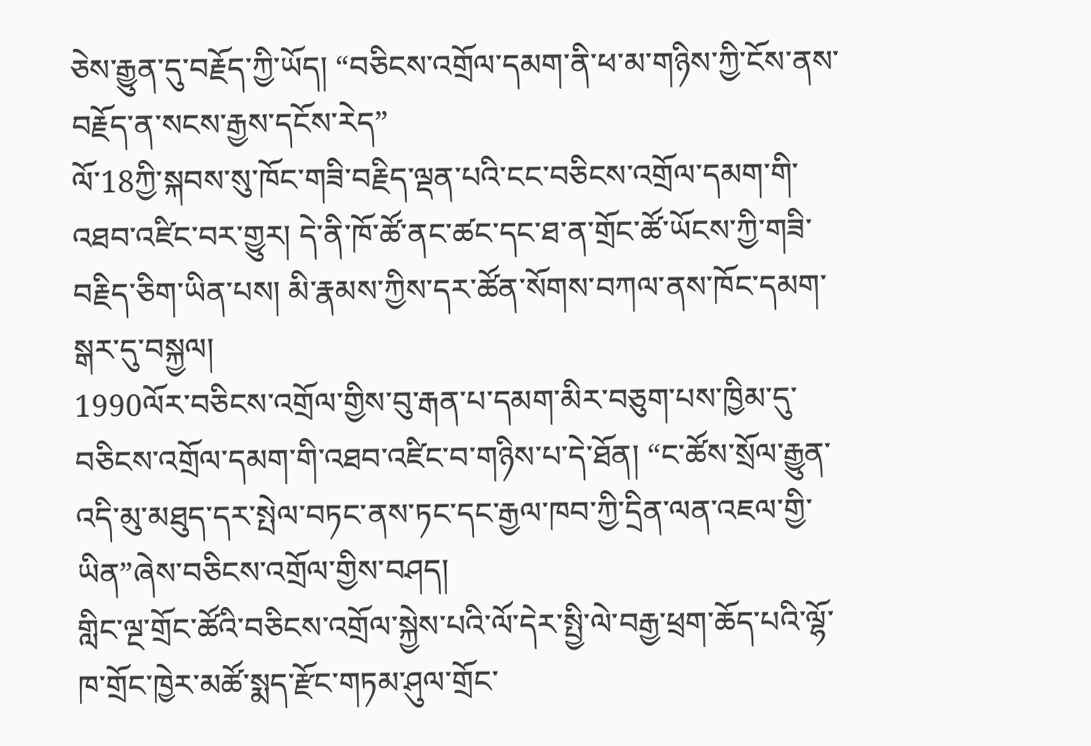ཅེས་རྒྱུན་དུ་བརྗོད་ཀྱི་ཡོད། “བཅིངས་འགྲོལ་དམག་ནི་ཕ་མ་གཉིས་ཀྱི་ངོས་ནས་བརྗོད་ན་སངས་རྒྱས་དངོས་རེད”
ལོ་18ཀྱི་སྐབས་སུ་ཁོང་གཟི་བརྗིད་ལྡན་པའི་ངང་བཅིངས་འགྲོལ་དམག་གི་འཐབ་འཛིང་བར་གྱུར། དེ་ནི་ཁོ་ཚོ་ནང་ཚང་དང་ཐ་ན་གྲོང་ཚོ་ཡོངས་ཀྱི་གཟི་བརྗིད་ཅིག་ཡིན་པས། མི་རྣམས་ཀྱིས་དར་ཚོན་སོགས་བཀལ་ནས་ཁོང་དམག་སྒར་དུ་བསྐྱལ།
1990ལོར་བཅིངས་འགྲོལ་གྱིས་བུ་རྒན་པ་དམག་མིར་བཅུག་པས་ཁྱིམ་དུ་བཅིངས་འགྲོལ་དམག་གི་འཐབ་འཛིང་བ་གཉིས་པ་དེ་ཐོན། “ང་ཚོས་སྲོལ་རྒྱུན་འདི་མུ་མཐུད་དར་སྤེལ་བཏང་ནས་ཏང་དང་རྒྱལ་ཁབ་ཀྱི་དྲིན་ལན་འཇལ་གྱི་ཡིན”ཞེས་བཅིངས་འགྲོལ་གྱིས་བཤད།
གླིང་ལྔ་གྲོང་ཚོའི་བཅིངས་འགྲོལ་སྐྱེས་པའི་ལོ་དེར་སྤྱི་ལེ་བརྒྱ་ཕྲག་ཆོད་པའི་ལྷོ་ཁ་གྲོང་ཁྱེར་མཚོ་སྨད་རྫོང་གཏམ་ཤུལ་གྲོང་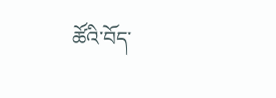ཚོའི་བོད་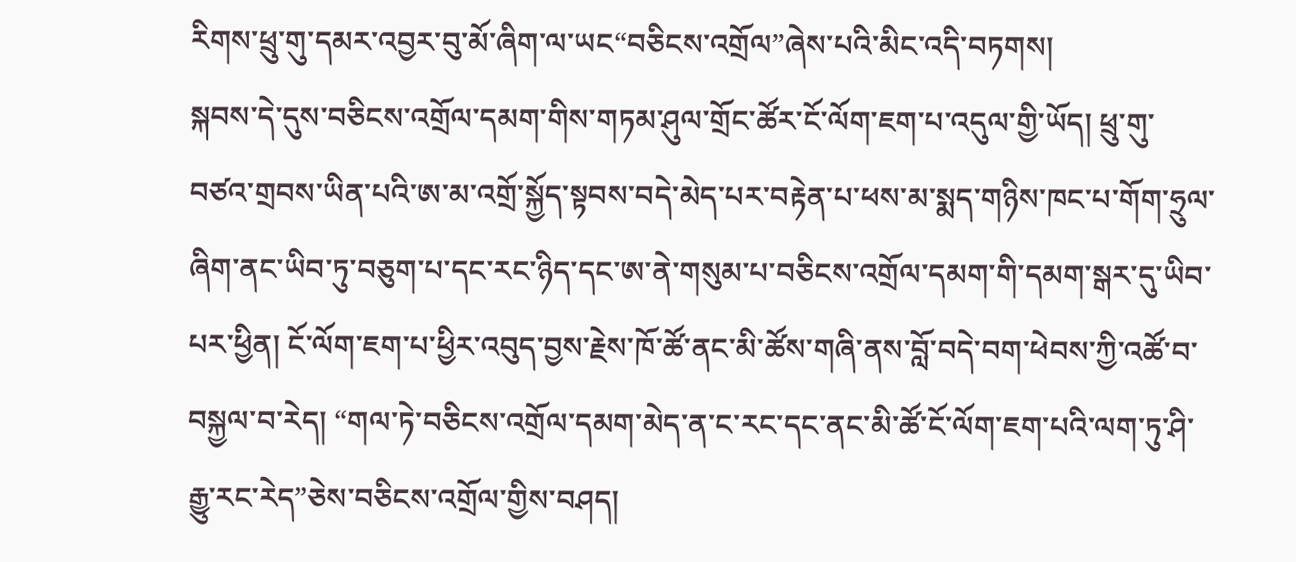རིགས་ཕྲུ་གུ་དམར་འབྱར་བུ་མོ་ཞིག་ལ་ཡང“བཅིངས་འགྲོལ”ཞེས་པའི་མིང་འདི་བཏགས།
སྐབས་དེ་དུས་བཅིངས་འགྲོལ་དམག་གིས་གཏམ་ཤུལ་གྲོང་ཚོར་ངོ་ལོག་ཇག་པ་འདུལ་གྱི་ཡོད། ཕྲུ་གུ་བཙའ་གྲབས་ཡིན་པའི་ཨ་མ་འགྲོ་སྐྱོད་སྟབས་བདེ་མེད་པར་བརྟེན་པ་ཕས་མ་སྨད་གཉིས་ཁང་པ་གོག་ཧྲུལ་ཞིག་ནང་ཡིབ་ཏུ་བཅུག་པ་དང་རང་ཉིད་དང་ཨ་ནེ་གསུམ་པ་བཅིངས་འགྲོལ་དམག་གི་དམག་སྒར་དུ་ཡིབ་པར་ཕྱིན། ངོ་ལོག་ཇག་པ་ཕྱིར་འབུད་བྱས་རྗེས་ཁོ་ཚོ་ནང་མི་ཚོས་གཞི་ནས་བློ་བདེ་བག་ཕེབས་ཀྱི་འཚོ་བ་བསྐྱལ་བ་རེད། “གལ་ཏེ་བཅིངས་འགྲོལ་དམག་མེད་ན་ང་རང་དང་ནང་མི་ཚོ་ངོ་ལོག་ཇག་པའི་ལག་ཏུ་ཤི་རྒྱུ་རང་རེད”ཅེས་བཅིངས་འགྲོལ་གྱིས་བཤད།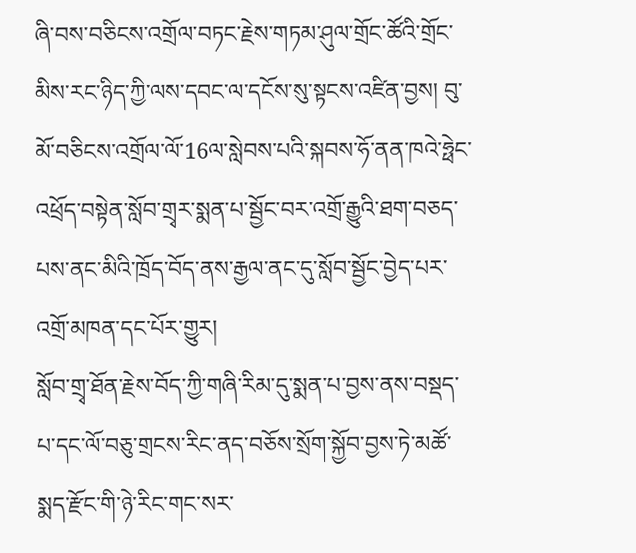ཞི་བས་བཅིངས་འགྲོལ་བཏང་རྗེས་གཏམ་ཤུལ་གྲོང་ཚོའི་གྲོང་མིས་རང་ཉིད་ཀྱི་ལས་དབང་ལ་དངོས་སུ་སྟངས་འཛིན་བྱས། བུ་མོ་བཅིངས་འགྲོལ་ལོ་16ལ་སླེབས་པའི་སྐབས་ཧོ་ནན་ཁའེ་ཧྥེང་འཕྲོད་བསྟེན་སློབ་གྲྭར་སྨན་པ་སྦྱོང་བར་འགྲོ་རྒྱུའི་ཐག་བཅད་པས་ནང་མིའི་ཁྲོད་བོད་ནས་རྒྱལ་ནང་དུ་སློབ་སྦྱོང་བྱེད་པར་འགྲོ་མཁན་དང་པོར་གྱུར།
སློབ་གྲྭ་ཐོན་རྗེས་བོད་ཀྱི་གཞི་རིམ་དུ་སྨན་པ་བྱས་ནས་བསྡད་པ་དང་ལོ་བཅུ་གྲངས་རིང་ནད་བཅོས་སྲོག་སྐྱོབ་བྱས་ཏེ་མཚོ་སྨད་རྫོང་གི་ཉེ་རིང་གང་སར་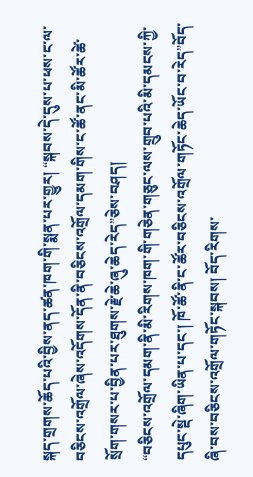སྐད་གྲགས་ཆོད་པའི་བྱིས་ནད་ཚན་ཁག་གི་སྨན་པར་གྱུར། “སྐབས་དེ་དུས་པ་ཕས་ང་ལ་བཅིངས་འགྲོལ་ཞེས་འདོགས་དོན་ནི་བཅིངས་འགྲོལ་དམག་གིས་ང་ཚོ་ནང་མི་ཚོར་ཚེ་སྲོག་གསར་པ་བྱིན་པར་ཐུགས་རྗེ་ཆེ་ཞུ་ཆེད་རེད”ཅེས་བཤད།
“བཅིངས་འགྲོལ་དམག་ནི་མི་རིགས་ཁག་གི་གཅེན་གཅུང་ལས་གྲུབ་པའི་མི་དམངས་ཀྱི་དཔུང་སྡེ་ཞིག་ཡིན་པ་དང་། ཁོ་ཚོ་ནི་ང་ཚོར་བཅིངས་འགྲོལ་གཏོང་ཆེད་ཡོང་བ་རེད”བོད་ཞི་བས་བཅིངས་འགྲོལ་གཏོང་སྐབས། བོད་རིགས་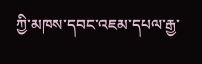ཀྱི་མཁས་དབང་འཇམ་དཔལ་རྒྱ་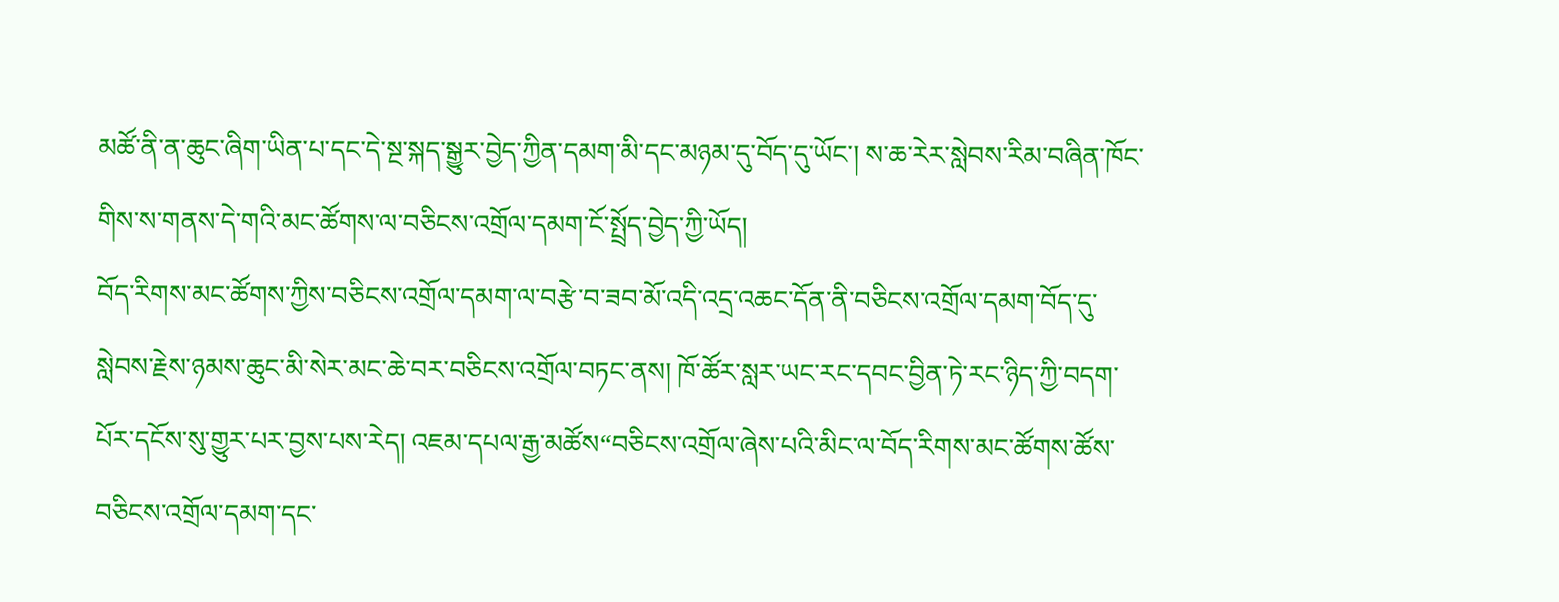མཚོ་ནི་ན་ཆུང་ཞིག་ཡིན་པ་དང་དེ་སྔ་སྐད་སྒྱུར་བྱེད་ཀྱིན་དམག་མི་དང་མཉམ་དུ་བོད་དུ་ཡོང་། ས་ཆ་རེར་སླེབས་རིམ་བཞིན་ཁོང་གིས་ས་གནས་དེ་གའི་མང་ཚོགས་ལ་བཅིངས་འགྲོལ་དམག་ངོ་སྤྲོད་བྱེད་ཀྱི་ཡོད།
བོད་རིགས་མང་ཚོགས་ཀྱིས་བཅིངས་འགྲོལ་དམག་ལ་བརྩེ་བ་ཟབ་མོ་འདི་འདྲ་འཆང་དོན་ནི་བཅིངས་འགྲོལ་དམག་བོད་དུ་སླེབས་རྗེས་ཉམས་ཆུང་མི་སེར་མང་ཆེ་བར་བཅིངས་འགྲོལ་བཏང་ནས། ཁོ་ཚོར་སླར་ཡང་རང་དབང་བྱིན་ཏེ་རང་ཉིད་ཀྱི་བདག་པོར་དངོས་སུ་གྱུར་པར་བྱས་པས་རེད། འཇམ་དཔལ་རྒྱ་མཚོས“བཅིངས་འགྲོལ་ཞེས་པའི་མིང་ལ་བོད་རིགས་མང་ཚོགས་ཚོས་བཅིངས་འགྲོལ་དམག་དང་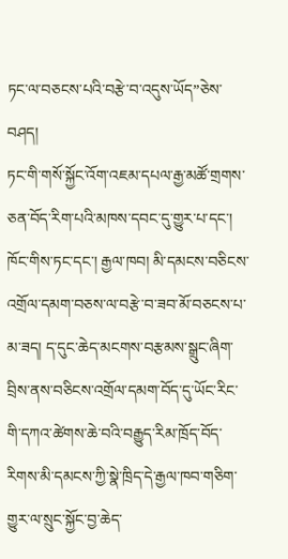ཏང་ལ་བཅངས་པའི་བརྩེ་བ་འདུས་ཡོད”ཅེས་བཤད།
ཏང་གི་གསོ་སྐྱོང་འོག་འཇམ་དཔལ་རྒྱ་མཚོ་གྲགས་ཅན་བོད་རིག་པའི་མཁས་དབང་དུ་གྱུར་པ་དང་། ཁོང་གིས་ཏང་དང་། རྒྱལ་ཁབ། མི་དམངས་བཅིངས་འགྲོལ་དམག་བཅས་ལ་བརྩེ་བ་ཟབ་མོ་བཅངས་པ་མ་ཟད། ད་དུང་ཆེད་མངགས་བརྩམས་སྒྲུང་ཞིག་བྲིས་ནས་བཅིངས་འགྲོལ་དམག་བོད་དུ་ཡོང་རིང་གི་དཀའ་ཚེགས་ཆེ་བའི་བརྒྱུད་རིམ་ཁྲོད་བོད་རིགས་མི་དམངས་ཀྱི་སྣེ་ཁྲིད་དེ་རྒྱལ་ཁབ་གཅིག་གྱུར་ལ་སྲུང་སྐྱོང་བྱ་ཆེད་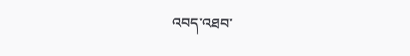འབད་འཐབ་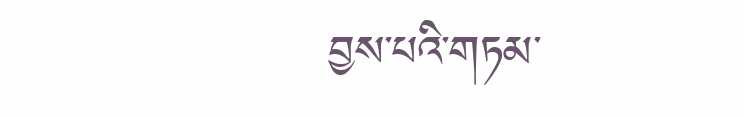བྱས་པའི་གཏམ་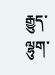རྒྱུད་ལྷུག་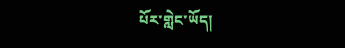པོར་གླེང་ཡོད།